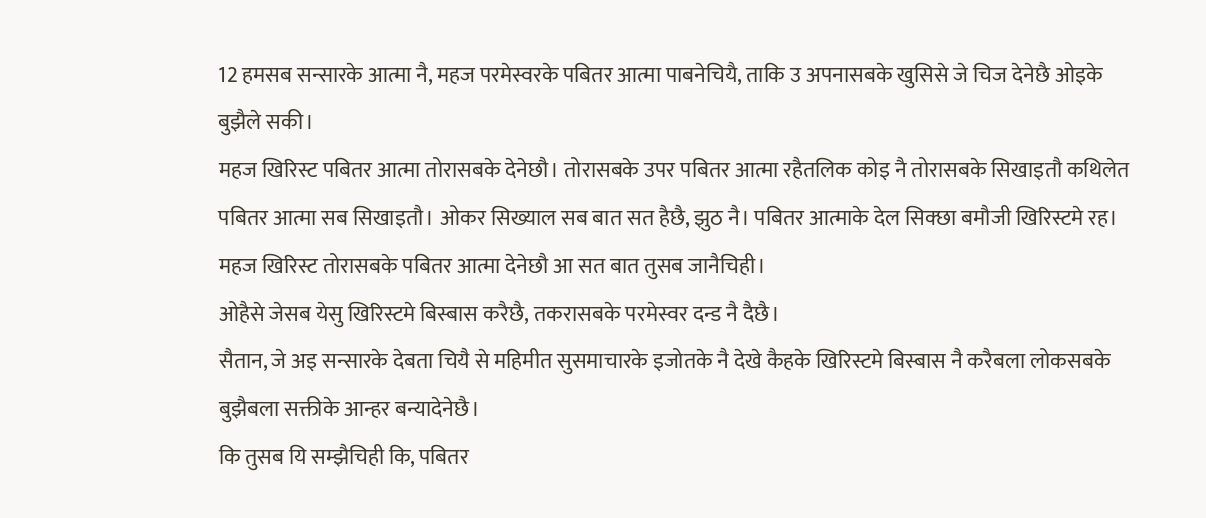12 हमसब सन्सारके आत्मा नै, महज परमेस्वरके पबितर आत्मा पाबनेचियै, ताकि उ अपनासबके खुसिसे जे चिज देनेछै ओइके बुझैले सकी।
महज खिरिस्ट पबितर आत्मा तोरासबके देनेछौ। तोरासबके उपर पबितर आत्मा रहैतलिक कोइ नै तोरासबके सिखाइतौ कथिलेत पबितर आत्मा सब सिखाइतौ। ओकर सिख्याल सब बात सत हैछै, झुठ नै। पबितर आत्माके देल सिक्छा बमौजी खिरिस्टमे रह।
महज खिरिस्ट तोरासबके पबितर आत्मा देनेछौ आ सत बात तुसब जानैचिही।
ओहैसे जेसब येसु खिरिस्टमे बिस्बास करैछै, तकरासबके परमेस्वर दन्ड नै दैछै।
सैतान, जे अइ सन्सारके देबता चियै से महिमीत सुसमाचारके इजोतके नै देखे कैहके खिरिस्टमे बिस्बास नै करैबला लोकसबके बुझैबला सक्तीके आन्हर बन्यादेनेछै।
कि तुसब यि सम्झैचिही कि, पबितर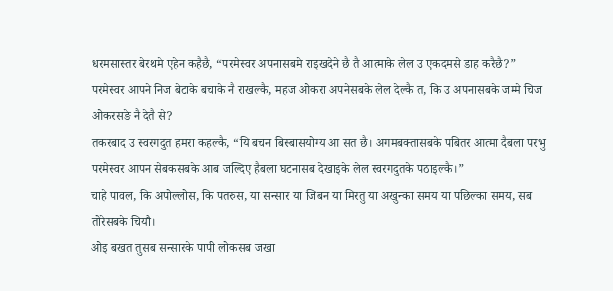धरमसास्तर बेरथमे एहेन कहैछै, “परमेस्वर अपनासबमे राइखदेने छै तै आत्माके लेल उ एकदमसे डाह करैछै?”
परमेस्वर आपने निज बेटाके बचाके नै राखल्कै, महज ओकरा अपनेसबके लेल देल्कै त, कि उ अपनासबके जम्मे चिज ओकरसङे नै देतै से?
तकरबाद उ स्वरगदुत हमरा कहल्कै, “यि बचन बिस्बासयोग्य आ सत छै। अगमबक्तासबके पबितर आत्मा दैबला परभु परमेस्वर आपन सेबकसबके आब जल्दिए हैबला घटनासब देखाइके लेल स्वरगदुतके पठाइल्कै।”
चाहे पावल, कि अपोल्लोस, कि पतरुस, या सन्सार या जिबन या मिरतु या अखुन्का समय या पछिल्का समय, सब तोरेसबके चियौ।
ओइ बखत तुसब सन्सारके पापी लोकसब जखा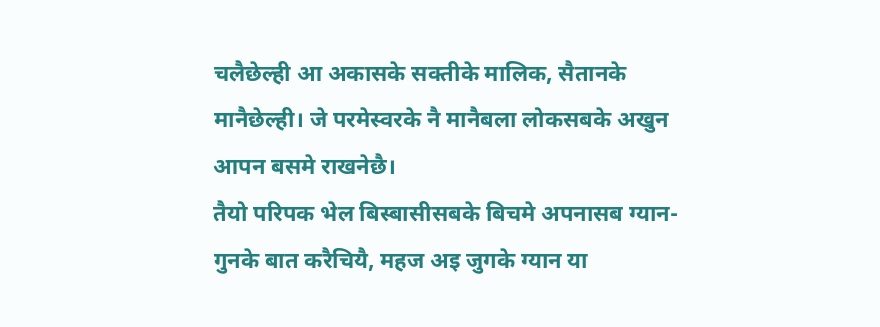चलैछेल्ही आ अकासके सक्तीके मालिक, सैतानके मानैछेल्ही। जे परमेस्वरके नै मानैबला लोकसबके अखुन आपन बसमे राखनेछै।
तैयो परिपक भेल बिस्बासीसबके बिचमे अपनासब ग्यान-गुनके बात करैचियै, महज अइ जुगके ग्यान या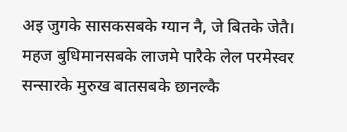अइ जुगके सासकसबके ग्यान नै, जे बितके जेतै।
महज बुधिमानसबके लाजमे पारैके लेल परमेस्वर सन्सारके मुरुख बातसबके छानल्कै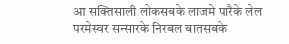आ सक्तिसाली लोकसबके लाजमे पारैके लेल परमेस्वर सन्सारके निरबल बातसबके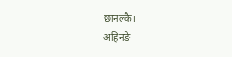छानल्कै।
अहिनङे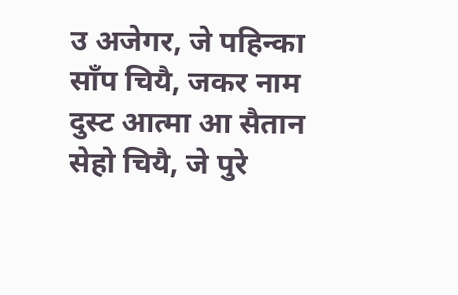उ अजेगर, जे पहिन्का साँप चियै, जकर नाम दुस्ट आत्मा आ सैतान सेहो चियै, जे पुरे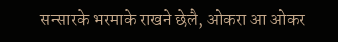सन्सारके भरमाके राखने छेलै, ओकरा आ ओकर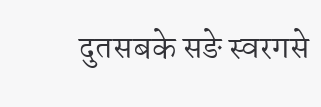दुतसबके सङे स्वरगसे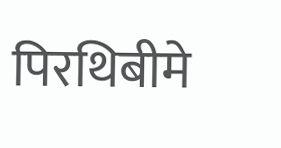पिरथिबीमे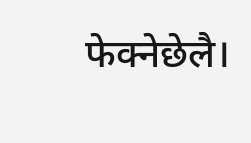फेक्नेछेलै।